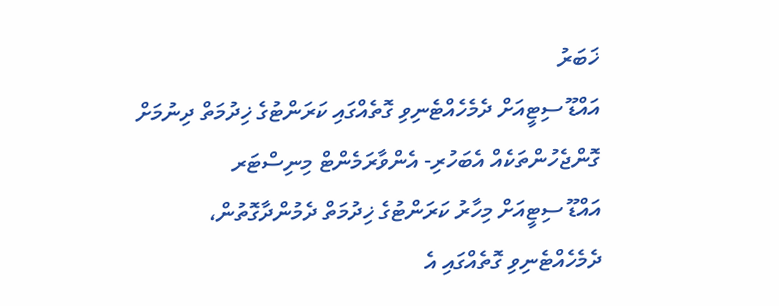ޚަބަރު
އައްޑޫ ސިޓީއަށް ދެމެހެއްޓެނިވި ގޮތެއްގައި ކަރަންޓުގެ ޚިދުމަތް ދިނުމަށް ގޮންޖެހުންތަކެއް އެބަހުރި- އެންވާރަމެންޓް މިނިސްޓަރ
އައްޑޫ ސިޓީއަށް މިހާރު ކަރަންޓުގެ ޚިދުމަތް ދެމުންދާގޮތުން، ދެމެހެއްޓެނިވި ގޮތެއްގައި އެ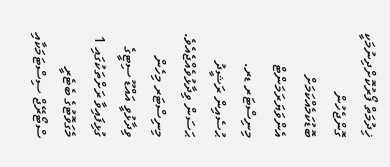ޚިދުމަތް ފޯރުކޮށްދިނުމަކީ ގޮންޖެހުން ބޮޑުކަމެއްކަމަށް އެންވަޔަރަމަންޓް މިނިސްޓަރ ޑރ. ޙުސެއިން ރަޝީދު ޙަސަން ވިދާޅުވެއްޖެއެވެ.
މިނިސްޓަރ މިހެން ވިދާޅުވީ އައްޑޫ ސިޓީގެ ގުޅިފައިވާ ރަށްތަކުގައި 1 މެގަވޮޓުގެ ބެޓެރީ ސްޓޯރޭޖް ސިސްޓަމަކާއި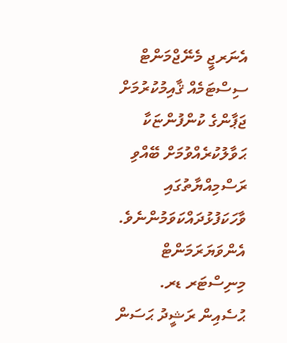އެނަރޖީ މެނޭޖްމަންޓް ސިސްޓަމެއް ޤާއިމުކުރުމަށް ޖަޕާންގެ ކުންފުންޏަކާ ޙަވާލުކުރެއްވުމަށް ބޭއްވި ރަސްމިއްޔާތުގައި ވާހަކަފުޅުދައްކަވަމުންނެވެ.
އެންވަޔަރަމަންޓް މިނިސްޓަރ ޑރ. ޙުސެއިން ރަޝީދު ޙަސަން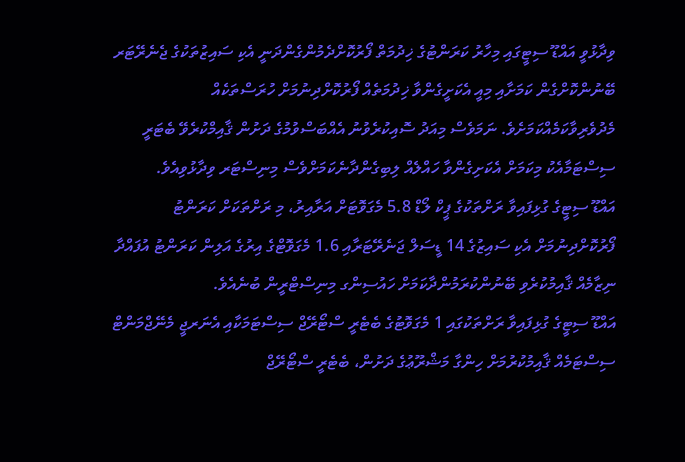ވިދާޅުވީ އައްޑޫ ސިޓީގައި މިހާރު ކަރަންޓުގެ ޚިދުމަތް ފޯރުކޮށްދެމުންގެންދަނީ އެކި ސައިޒުތަކުގެ ޖެނެރޭޓަރ ބޭނުންކޮށްގެން ކަމަށާއި މިއީ އެކަށީގެންވާ ޚިދުމަތެއް ފޯރުކޮށްދިނުމަށް ހުރަސްތަކެއް މެދުވެރިވާކަމެއްކަމަށެވެ. ނަމަވެސް މިއަދު ސޮއިކުރެވުނު އެއްބަސްވުމުގެ ދަށުން ޤާއިމްކުރެވޭ ބެޓަރީ ސިސްޓަމާއެކު މިކަމަށް އެކަށިގެންވާ ހައްލެއް ލިބިގެންދާނެކަމަށްވެސް މިނިސްޓަރ ވިދާޅުވިއެވެ.
އައްޑޫ ސިޓީގެ ގުޅިފައިވާ ރަށްތަކުގެ ޕީކް ލޯޑް 5.8 މެގަވޮޓަށް އަރާއިރު، މި ރަށްތަކަށް ކަރަންޓު ފޯރުކޮށްދިނުމަށް އެކި ސައިޒުގެ 14 ޑީސަލް ޖަނެރޭޓަރާއި 1.6 މެގަވޮޓްގެ އިރުގެ އަލިން ކަރަންޓު އުފައްދާ ނިޒާމެއް ޤާއިމުކުރެވި ބޭނުންކުރަމުންދާކަމަށް ހައުސިންގ މިނިސްޓްރީން ބުނެއެވެ.
އައްޑޫ ސިޓީގެ ގުޅިފައިވާ ރަށްތަކުގައި 1 މެގަވޮޓުގެ ބެޓެރީ ސްޓޯރޭޖް ސިސްޓަމަކާއި އެނަރޖީ މެނޭޖްމަންޓް ސިސްޓަމެއް ޤާއިމުކުރުމަށް ހިންގާ މަޝްރޫޢުގެ ދަށުން، ބެޓެރީ ސްޓޯރޭޖް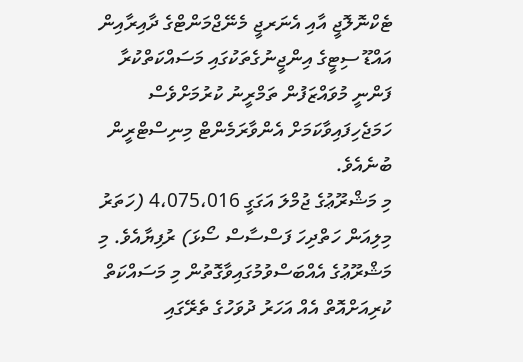ޓެކްނޮލޮޖީ އާއި އެނަރޖީ މެނޭޖްމަންޓްގެ ދާއިރާއިން އައްޑޫ ސިޓީގެ އިންޖީނުގެތަކުގައި މަސައްކަތްކުރާ ފަންނީ މުވައްޒަފުން ތަމްރީނު ކުރުމަށްވެސް ހަމަޖެހިފައިވާކަމަށް އެންވާރަމެންޓް މިނިސްޓްރީން ބުނެއެވެ.
މި މަޝްރޫޢުގެ ޖުމްލަ އަގަގީ 4،075،016 (ހަތަރު މިލިއަން ހަތްދިހަ ފަސްސާސް ސޯޅަ) ރުފިޔާއެވެ. މި މަޝްރޫޢުގެ އެއްބަސްވުމުގައިވާގޮތުން މި މަސައްކަތް ކުރިއަށްއޮތް އެއް އަހަރު ދުވަހުގެ ތެރޭގައި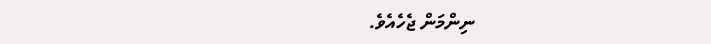ނިންމަން ޖެހެއެވެ.